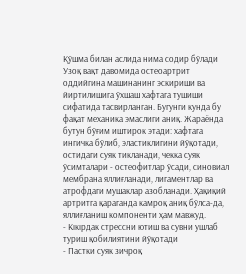Қўшма билан аслида нима содир бўлади
Узоқ вақт давомида остеоартрит оддийгина машинанинг эскириши ва йиртилишига ўхшаш хафтага тушиши сифатида тасвирланган. Бугунги кунда бу фақат механика эмаслиги аниқ. Жараёнда бутун бўғим иштирок этади: хафтага ингичка бўлиб, эластиклигини йўқотади, остидаги суяк тикланади, чекка суяк ўсимталари - остеофитлар ўсади, синовиал мембрана яллиғланади, лигаментлар ва атрофдаги мушаклар азобланади. Ҳақиқий артритга қараганда камроқ аниқ бўлса-да, яллиғланиш компоненти ҳам мавжуд.
- Кıкıрдак стрессни ютиш ва сувни ушлаб туриш қобилиятини йўқотади
- Пастки суяк зичроқ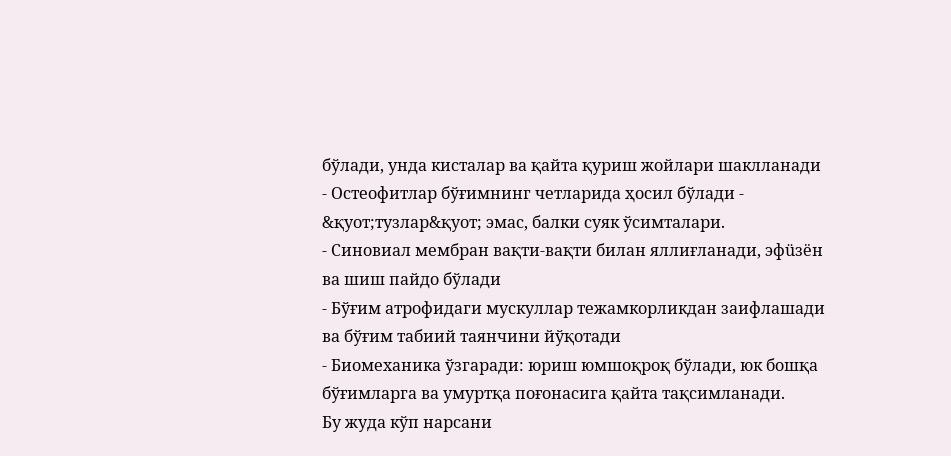бўлади, унда кисталар ва қайта қуриш жойлари шаклланади
- Остеофитлар бўғимнинг четларида ҳосил бўлади - &қуот;тузлар&қуот; эмас, балки суяк ўсимталари.
- Синовиал мембран вақти-вақти билан яллиғланади, эфüзён ва шиш пайдо бўлади
- Бўғим атрофидаги мускуллар тежамкорликдан заифлашади ва бўғим табиий таянчини йўқотади
- Биомеханика ўзгаради: юриш юмшоқроқ бўлади, юк бошқа бўғимларга ва умуртқа поғонасига қайта тақсимланади.
Бу жуда кўп нарсани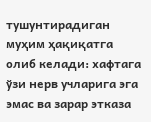тушунтирадиган муҳим ҳақиқатга олиб келади: хафтага ўзи нерв учларига эга эмас ва зарар этказа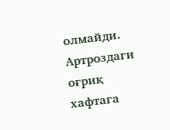олмайди. Артроздаги оғриқ хафтага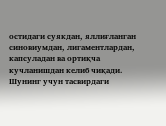остидаги суякдан, яллиғланган синовиумдан, лигаментлардан, капсуладан ва ортиқча кучланишдан келиб чиқади. Шунинг учун тасвирдаги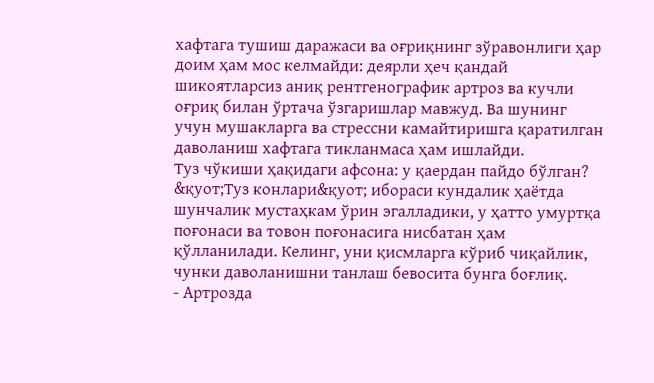хафтага тушиш даражаси ва оғриқнинг зўравонлиги ҳар доим ҳам мос келмайди: деярли ҳеч қандай шикоятларсиз аниқ рентгенографик артроз ва кучли оғриқ билан ўртача ўзгаришлар мавжуд. Ва шунинг учун мушакларга ва стрессни камайтиришга қаратилган даволаниш хафтага тикланмаса ҳам ишлайди.
Туз чўкиши ҳақидаги афсона: у қаердан пайдо бўлган?
&қуот;Туз конлари&қуот; ибораси кундалик ҳаётда шунчалик мустаҳкам ўрин эгалладики, у ҳатто умуртқа поғонаси ва товон поғонасига нисбатан ҳам қўлланилади. Келинг, уни қисмларга кўриб чиқайлик, чунки даволанишни танлаш бевосита бунга боғлиқ.
- Артрозда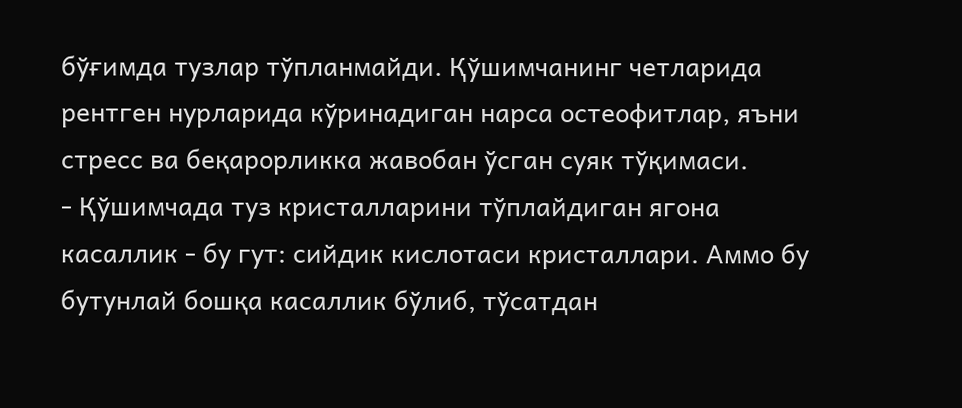бўғимда тузлар тўпланмайди. Қўшимчанинг четларида рентген нурларида кўринадиган нарса остеофитлар, яъни стресс ва беқарорликка жавобан ўсган суяк тўқимаси.
- Қўшимчада туз кристалларини тўплайдиган ягона касаллик - бу гут: сийдик кислотаси кристаллари. Аммо бу бутунлай бошқа касаллик бўлиб, тўсатдан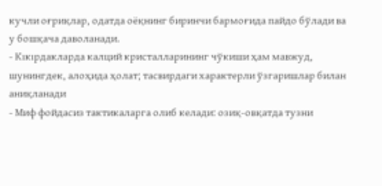кучли оғриқлар, одатда оёқнинг биринчи бармоғида пайдо бўлади ва у бошқача даволанади.
- Кıкıрдакларда калций кристалларининг чўкиши ҳам мавжуд, шунингдек, алоҳида ҳолат; тасвирдаги характерли ўзгаришлар билан аниқланади
- Миф фойдасиз тактикаларга олиб келади: озиқ-овқатда тузни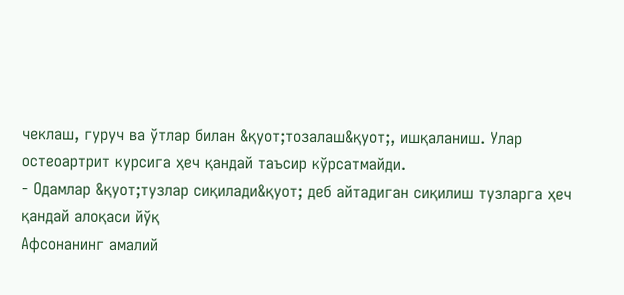чеклаш, гуруч ва ўтлар билан &қуот;тозалаш&қуот;, ишқаланиш. Улар остеоартрит курсига ҳеч қандай таъсир кўрсатмайди.
- Одамлар &қуот;тузлар сиқилади&қуот; деб айтадиган сиқилиш тузларга ҳеч қандай алоқаси йўқ
Афсонанинг амалий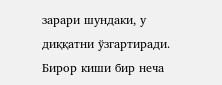зарари шундаки, у диққатни ўзгартиради. Бирор киши бир неча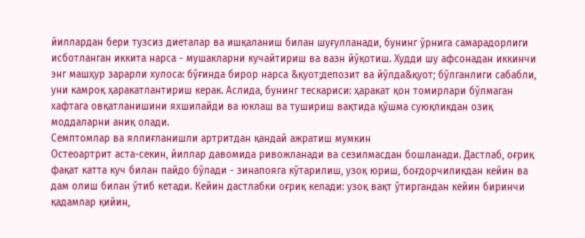йиллардан бери тузсиз диеталар ва ишқаланиш билан шуғулланади, бунинг ўрнига самарадорлиги исботланган иккита нарса - мушакларни кучайтириш ва вазн йўқотиш. Худди шу афсонадан иккинчи энг машҳур зарарли хулоса: бўғинда бирор нарса &қуот;депозит ва йўлда&қуот; бўлганлиги сабабли, уни камроқ ҳаракатлантириш керак. Аслида, бунинг тескариси: ҳаракат қон томирлари бўлмаган хафтага овқатланишини яхшилайди ва юклаш ва тушириш вақтида қўшма суюқликдан озиқ моддаларни аниқ олади.
Семптомлар ва яллиғланишли артритдан қандай ажратиш мумкин
Остеоартрит аста-секин, йиллар давомида ривожланади ва сезилмасдан бошланади. Дастлаб, оғриқ фақат катта куч билан пайдо бўлади - зинапояга кўтарилиш, узоқ юриш, боғдорчиликдан кейин ва дам олиш билан ўтиб кетади. Кейин дастлабки оғриқ келади: узоқ вақт ўтиргандан кейин биринчи қадамлар қийин,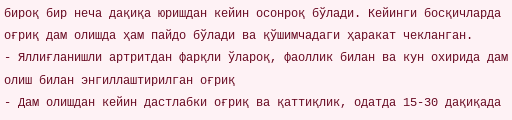бироқ бир неча дақиқа юришдан кейин осонроқ бўлади. Кейинги босқичларда оғриқ дам олишда ҳам пайдо бўлади ва қўшимчадаги ҳаракат чекланган.
- Яллиғланишли артритдан фарқли ўлароқ, фаоллик билан ва кун охирида дам олиш билан энгиллаштирилган оғриқ
- Дам олишдан кейин дастлабки оғриқ ва қаттиқлик, одатда 15-30 дақиқада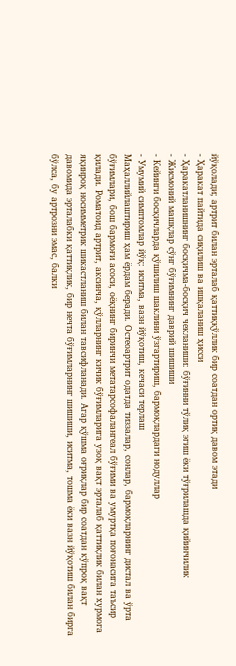йўқолади; артрит билан эрталаб қаттиққўллик бир соатдан ортиқ давом этади
- Ҳаракат пайтида сиқилиш ва ишқаланиш ҳисси
- Ҳаракатланишнинг босқичма-босқич чекланиши: бўғинни тўлиқ эгиш ёки тўғрилашда қийинчилик
- Жисмоний машқлар сўнг бўғимнинг даврий шишиши
- Кейинги босқичларда қўшилиш шаклини ўзгартириш, бармоқлардаги нодуллар
- Умумий симптомлар йўқ: иситма, вазн йўқотиш, кечаси терлаш
Маҳаллийлаштириш ҳам ёрдам беради. Остеоартрит одатда тиззалар, сонлар, бармоқларнинг дистал ва ўрта бўғимлари, бош бармоғи асоси, оёқнинг биринчи метатарсофалангеал бўғими ва умуртқа поғонасига таъсир қилади. Роматоид артрит, аксинча, қўлларнинг кичик бўғимларига узоқ вақт эрталаб қаттиқлик билан хурмога яқинроқ носимметрик шикастланиш билан тавсифланади. Агар қўшма оғриқлар бир соатдан кўпроқ вақт давомида эрталабки қаттиқлик, бир нечта бўғимларнинг шишиши, иситма, тошма ёки вазн йўқотиш билан бирга бўлса, бу артрозни эмас, балки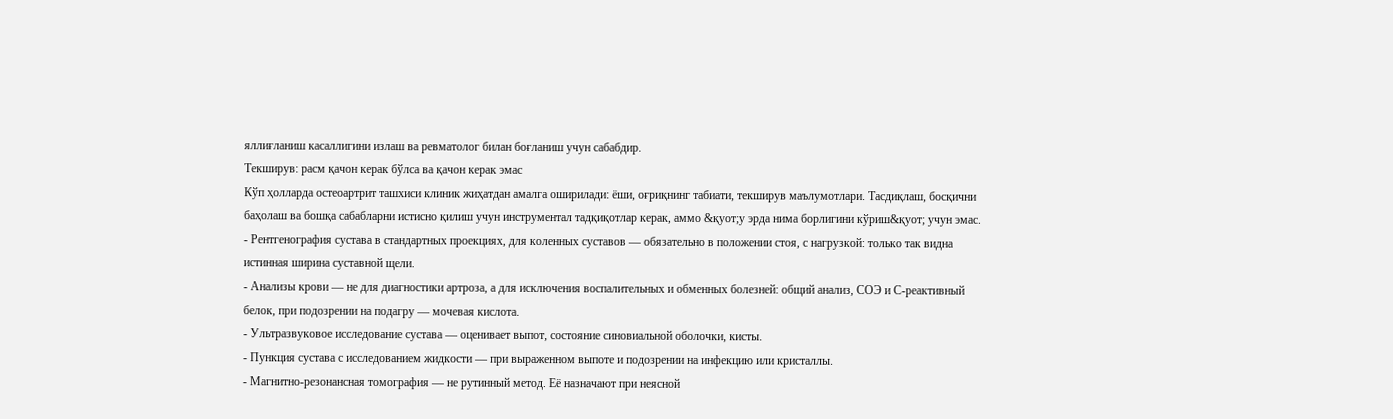яллиғланиш касаллигини излаш ва ревматолог билан боғланиш учун сабабдир.
Текширув: расм қачон керак бўлса ва қачон керак эмас
Кўп ҳолларда остеоартрит ташхиси клиник жиҳатдан амалга оширилади: ёши, оғриқнинг табиати, текширув маълумотлари. Тасдиқлаш, босқични баҳолаш ва бошқа сабабларни истисно қилиш учун инструментал тадқиқотлар керак, аммо &қуот;у эрда нима борлигини кўриш&қуот; учун эмас.
- Рентгенография сустава в стандартных проекциях, для коленных суставов — обязательно в положении стоя, с нагрузкой: только так видна истинная ширина суставной щели.
- Анализы крови — не для диагностики артроза, а для исключения воспалительных и обменных болезней: общий анализ, СОЭ и С-реактивный белок, при подозрении на подагру — мочевая кислота.
- Ультразвуковое исследование сустава — оценивает выпот, состояние синовиальной оболочки, кисты.
- Пункция сустава с исследованием жидкости — при выраженном выпоте и подозрении на инфекцию или кристаллы.
- Магнитно-резонансная томография — не рутинный метод. Её назначают при неясной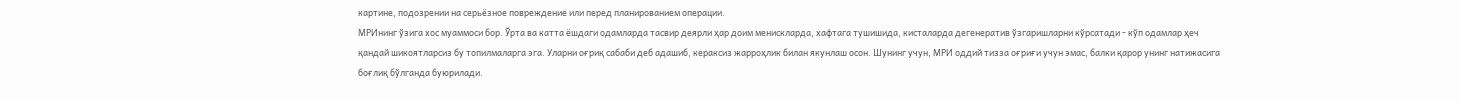картине, подозрении на серьёзное повреждение или перед планированием операции.
МРИнинг ўзига хос муаммоси бор. Ўрта ва катта ёшдаги одамларда тасвир деярли ҳар доим менискларда, хафтага тушишида, кисталарда дегенератив ўзгаришларни кўрсатади - кўп одамлар ҳеч қандай шикоятларсиз бу топилмаларга эга. Уларни оғриқ сабаби деб адашиб, кераксиз жарроҳлик билан якунлаш осон. Шунинг учун, МРИ оддий тизза оғриғи учун эмас, балки қарор унинг натижасига боғлиқ бўлганда буюрилади.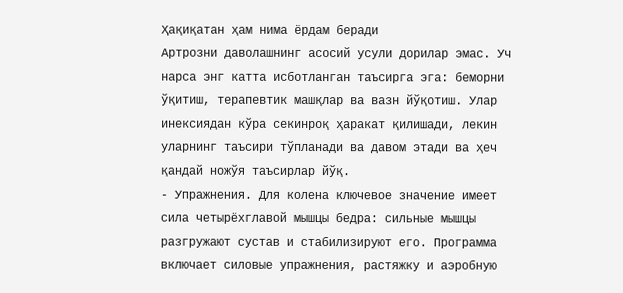Ҳақиқатан ҳам нима ёрдам беради
Артрозни даволашнинг асосий усули дорилар эмас. Уч нарса энг катта исботланган таъсирга эга: беморни ўқитиш, терапевтик машқлар ва вазн йўқотиш. Улар инексиядан кўра секинроқ ҳаракат қилишади, лекин уларнинг таъсири тўпланади ва давом этади ва ҳеч қандай ножўя таъсирлар йўқ.
- Упражнения. Для колена ключевое значение имеет сила четырёхглавой мышцы бедра: сильные мышцы разгружают сустав и стабилизируют его. Программа включает силовые упражнения, растяжку и аэробную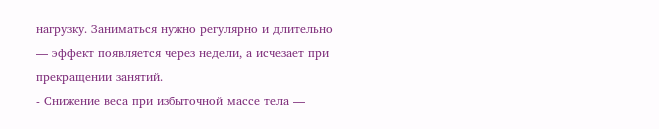нагрузку. Заниматься нужно регулярно и длительно — эффект появляется через недели, а исчезает при прекращении занятий.
- Снижение веса при избыточной массе тела —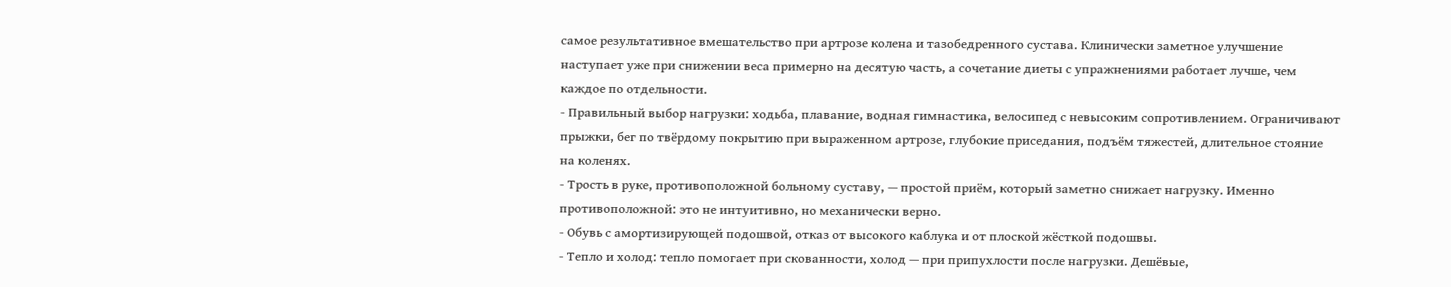самое результативное вмешательство при артрозе колена и тазобедренного сустава. Клинически заметное улучшение наступает уже при снижении веса примерно на десятую часть, а сочетание диеты с упражнениями работает лучше, чем каждое по отдельности.
- Правильный выбор нагрузки: ходьба, плавание, водная гимнастика, велосипед с невысоким сопротивлением. Ограничивают прыжки, бег по твёрдому покрытию при выраженном артрозе, глубокие приседания, подъём тяжестей, длительное стояние на коленях.
- Трость в руке, противоположной больному суставу, — простой приём, который заметно снижает нагрузку. Именно противоположной: это не интуитивно, но механически верно.
- Обувь с амортизирующей подошвой, отказ от высокого каблука и от плоской жёсткой подошвы.
- Тепло и холод: тепло помогает при скованности, холод — при припухлости после нагрузки. Дешёвые,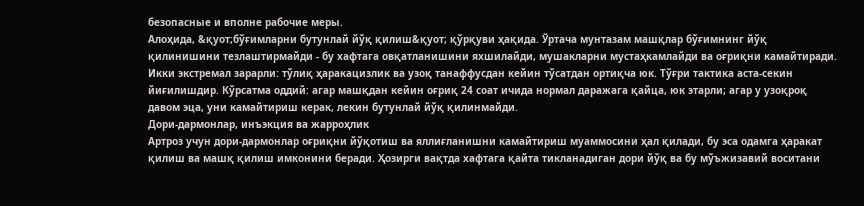безопасные и вполне рабочие меры.
Алоҳида, &қуот;бўғимларни бутунлай йўқ қилиш&қуот; қўрқуви ҳақида. Ўртача мунтазам машқлар бўғимнинг йўқ қилинишини тезлаштирмайди - бу хафтага овқатланишини яхшилайди, мушакларни мустаҳкамлайди ва оғриқни камайтиради. Икки экстремал зарарли: тўлиқ ҳаракацизлик ва узоқ танаффусдан кейин тўсатдан ортиқча юк. Тўғри тактика аста-секин йиғилишдир. Кўрсатма оддий: агар машқдан кейин оғриқ 24 соат ичида нормал даражага қайца, юк этарли; агар у узоқроқ давом эца, уни камайтириш керак, лекин бутунлай йўқ қилинмайди.
Дори-дармонлар, инъэкция ва жарроҳлик
Артроз учун дори-дармонлар оғриқни йўқотиш ва яллиғланишни камайтириш муаммосини ҳал қилади, бу эса одамга ҳаракат қилиш ва машқ қилиш имконини беради. Ҳозирги вақтда хафтага қайта тикланадиган дори йўқ ва бу мўъжизавий воситани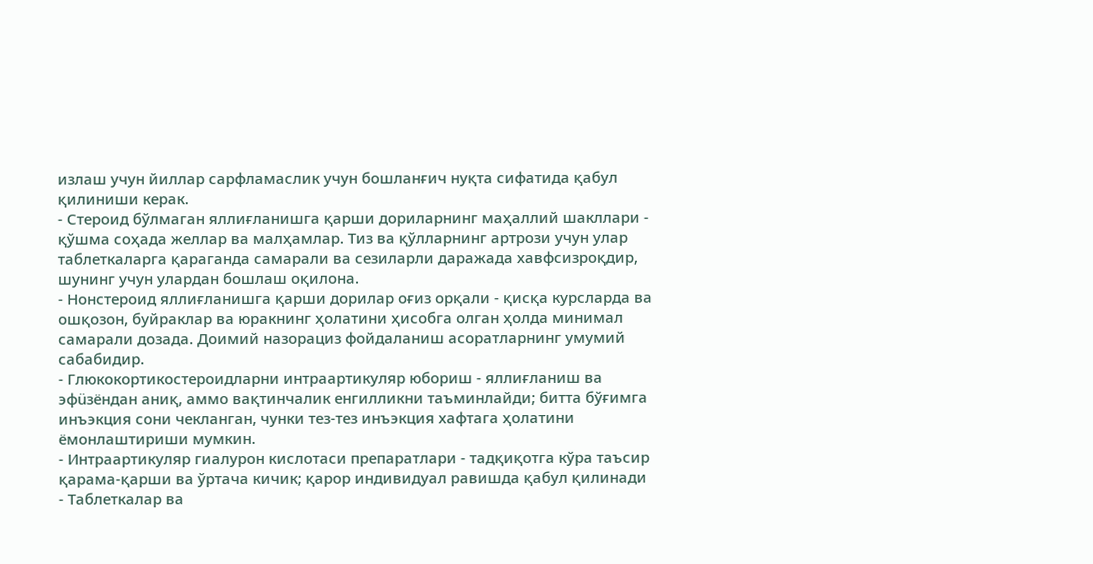излаш учун йиллар сарфламаслик учун бошланғич нуқта сифатида қабул қилиниши керак.
- Стероид бўлмаган яллиғланишга қарши дориларнинг маҳаллий шакллари - қўшма соҳада желлар ва малҳамлар. Тиз ва қўлларнинг артрози учун улар таблеткаларга қараганда самарали ва сезиларли даражада хавфсизроқдир, шунинг учун улардан бошлаш оқилона.
- Нонстероид яллиғланишга қарши дорилар оғиз орқали - қисқа курсларда ва ошқозон, буйраклар ва юракнинг ҳолатини ҳисобга олган ҳолда минимал самарали дозада. Доимий назорациз фойдаланиш асоратларнинг умумий сабабидир.
- Глюкокортикостероидларни интраартикуляр юбориш - яллиғланиш ва эфüзёндан аниқ, аммо вақтинчалик енгилликни таъминлайди; битта бўғимга инъэкция сони чекланган, чунки тез-тез инъэкция хафтага ҳолатини ёмонлаштириши мумкин.
- Интраартикуляр гиалурон кислотаси препаратлари - тадқиқотга кўра таъсир қарама-қарши ва ўртача кичик; қарор индивидуал равишда қабул қилинади
- Таблеткалар ва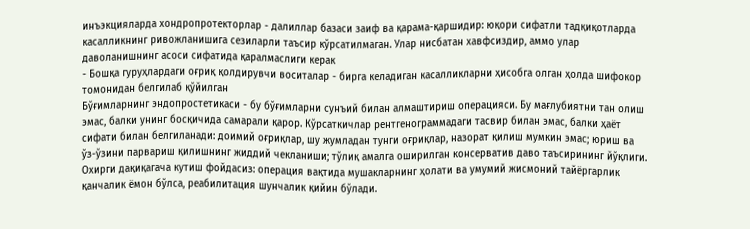инъэкцияларда хондропротекторлар - далиллар базаси заиф ва қарама-қаршидир: юқори сифатли тадқиқотларда касалликнинг ривожланишига сезиларли таъсир кўрсатилмаган. Улар нисбатан хавфсиздир, аммо улар даволанишнинг асоси сифатида қаралмаслиги керак
- Бошқа гуруҳлардаги оғриқ қолдирувчи воситалар - бирга келадиган касалликларни ҳисобга олган ҳолда шифокор томонидан белгилаб қўйилган
Бўғимларнинг эндопростетикаси - бу бўғимларни сунъий билан алмаштириш операцияси. Бу мағлубиятни тан олиш эмас, балки унинг босқичида самарали қарор. Кўрсаткичлар рентгенограммадаги тасвир билан эмас, балки ҳаёт сифати билан белгиланади: доимий оғриқлар, шу жумладан тунги оғриқлар, назорат қилиш мумкин эмас; юриш ва ўз-ўзини парвариш қилишнинг жиддий чекланиши; тўлиқ амалга оширилган консерватив даво таъсирининг йўқлиги. Охирги дақиқагача кутиш фойдасиз: операция вақтида мушакларнинг ҳолати ва умумий жисмоний тайёргарлик қанчалик ёмон бўлса, реабилитация шунчалик қийин бўлади.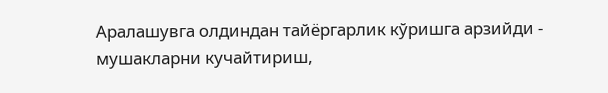Аралашувга олдиндан тайёргарлик кўришга арзийди - мушакларни кучайтириш,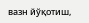вазн йўқотиш,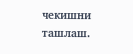чекишни ташлаш.